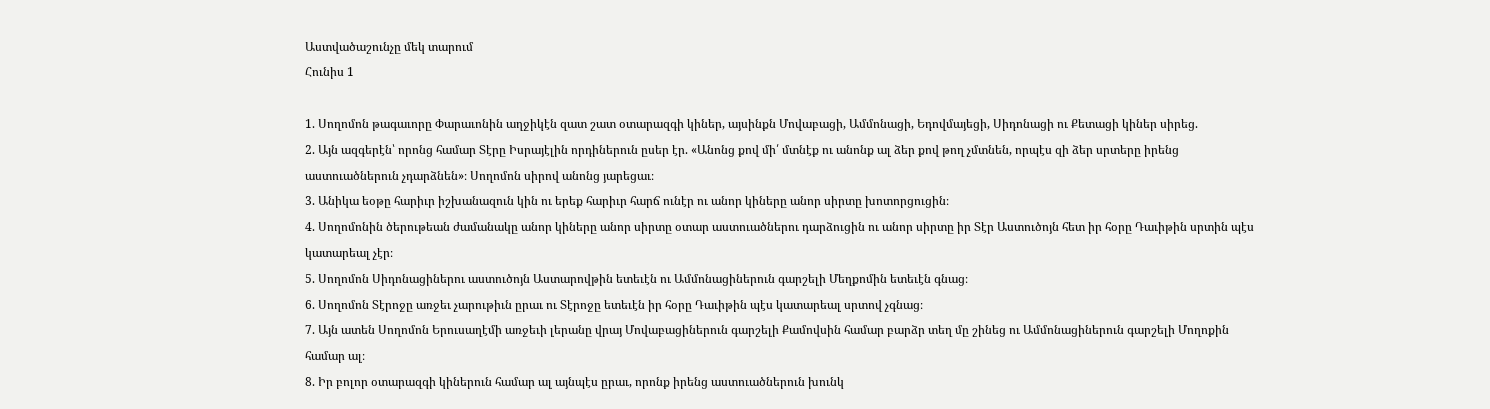Աստվածաշունչը մեկ տարում
Հունիս 1

1. Սողոմոն թագաւորը Փարաւոնին աղջիկէն զատ շատ օտարազգի կիներ, այսինքն Մովաբացի, Ամմոնացի, Եդովմայեցի, Սիդոնացի ու Քետացի կիներ սիրեց.
2. Այն ազգերէն՝ որոնց համար Տէրը Իսրայէլին որդիներուն ըսեր էր. «Անոնց քով մի՛ մտնէք ու անոնք ալ ձեր քով թող չմտնեն, որպէս զի ձեր սրտերը իրենց աստուածներուն չդարձնեն»։ Սողոմոն սիրով անոնց յարեցաւ։
3. Անիկա եօթը հարիւր իշխանազուն կին ու երեք հարիւր հարճ ունէր ու անոր կիները անոր սիրտը խոտորցուցին։
4. Սողոմոնին ծերութեան ժամանակը անոր կիները անոր սիրտը օտար աստուածներու դարձուցին ու անոր սիրտը իր Տէր Աստուծոյն հետ իր հօրը Դաւիթին սրտին պէս կատարեալ չէր։
5. Սողոմոն Սիդոնացիներու աստուծոյն Աստարովթին ետեւէն ու Ամմոնացիներուն գարշելի Մեղքոմին ետեւէն գնաց։
6. Սողոմոն Տէրոջը առջեւ չարութիւն ըրաւ ու Տէրոջը ետեւէն իր հօրը Դաւիթին պէս կատարեալ սրտով չգնաց։
7. Այն ատեն Սողոմոն Երուսաղէմի առջեւի լերանը վրայ Մովաբացիներուն գարշելի Քամովսին համար բարձր տեղ մը շինեց ու Ամմոնացիներուն գարշելի Մողոքին համար ալ։
8. Իր բոլոր օտարազգի կիներուն համար ալ այնպէս ըրաւ, որոնք իրենց աստուածներուն խունկ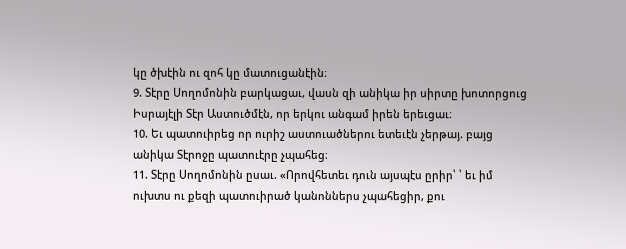կը ծխէին ու զոհ կը մատուցանէին։
9. Տէրը Սողոմոնին բարկացաւ, վասն զի անիկա իր սիրտը խոտորցուց Իսրայէլի Տէր Աստուծմէն, որ երկու անգամ իրեն երեւցաւ։
10. Եւ պատուիրեց որ ուրիշ աստուածներու ետեւէն չերթայ. բայց անիկա Տէրոջը պատուէրը չպահեց։
11. Տէրը Սողոմոնին ըսաւ. «Որովհետեւ դուն այսպէս ըրիր՝ ՝ եւ իմ ուխտս ու քեզի պատուիրած կանոններս չպահեցիր, քու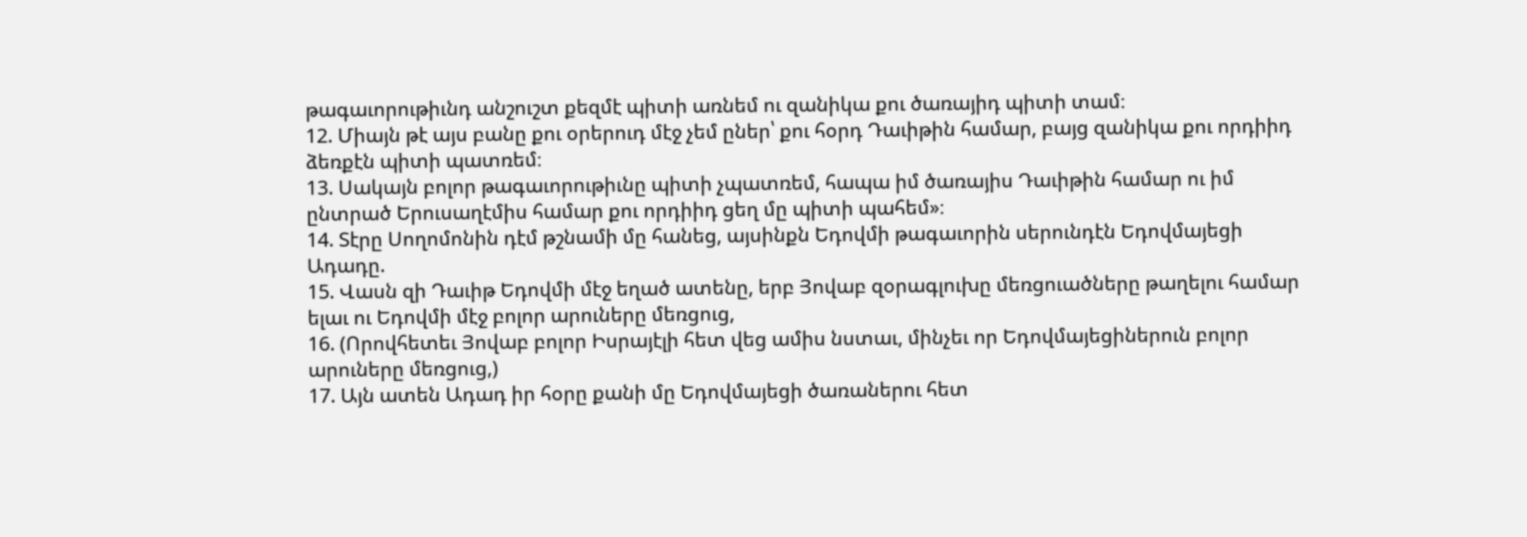թագաւորութիւնդ անշուշտ քեզմէ պիտի առնեմ ու զանիկա քու ծառայիդ պիտի տամ։
12. Միայն թէ այս բանը քու օրերուդ մէջ չեմ ըներ՝ քու հօրդ Դաւիթին համար, բայց զանիկա քու որդիիդ ձեռքէն պիտի պատռեմ։
13. Սակայն բոլոր թագաւորութիւնը պիտի չպատռեմ, հապա իմ ծառայիս Դաւիթին համար ու իմ ընտրած Երուսաղէմիս համար քու որդիիդ ցեղ մը պիտի պահեմ»։
14. Տէրը Սողոմոնին դէմ թշնամի մը հանեց, այսինքն Եդովմի թագաւորին սերունդէն Եդովմայեցի Ադադը.
15. Վասն զի Դաւիթ Եդովմի մէջ եղած ատենը, երբ Յովաբ զօրագլուխը մեռցուածները թաղելու համար ելաւ ու Եդովմի մէջ բոլոր արուները մեռցուց,
16. (Որովհետեւ Յովաբ բոլոր Իսրայէլի հետ վեց ամիս նստաւ, մինչեւ որ Եդովմայեցիներուն բոլոր արուները մեռցուց,)
17. Այն ատեն Ադադ իր հօրը քանի մը Եդովմայեցի ծառաներու հետ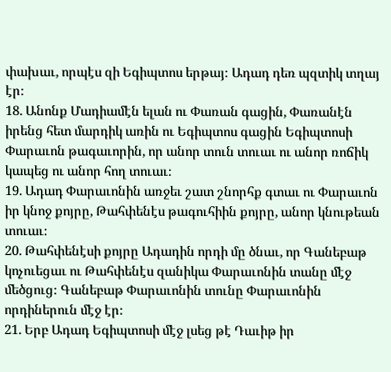փախաւ, որպէս զի Եգիպտոս երթայ։ Ադադ դեռ պզտիկ տղայ էր։
18. Անոնք Մադիամէն ելան ու Փառան գացին, Փառանէն իրենց հետ մարդիկ առին ու Եգիպտոս գացին Եգիպտոսի Փարաւոն թագաւորին, որ անոր տուն տուաւ ու անոր ռոճիկ կապեց ու անոր հող տուաւ։
19. Ադադ Փարաւոնին առջեւ շատ շնորհք գտաւ ու Փարաւոն իր կնոջ քոյրը, Թահփենէս թագուհիին քոյրը, անոր կնութեան տուաւ։
20. Թահփենէսի քոյրը Ադադին որդի մը ծնաւ, որ Գանեբաթ կոչուեցաւ ու Թահփենէս զանիկա Փարաւոնին տանը մէջ մեծցուց։ Գանեբաթ Փարաւոնին տունը Փարաւոնին որդիներուն մէջ էր։
21. Երբ Ադադ Եգիպտոսի մէջ լսեց թէ Դաւիթ իր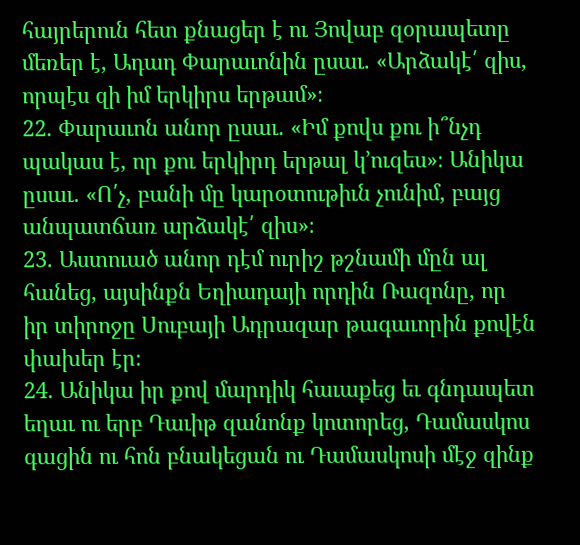հայրերուն հետ քնացեր է ու Յովաբ զօրապետը մեռեր է, Ադադ Փարաւոնին ըսաւ. «Արձակէ՛ զիս, որպէս զի իմ երկիրս երթամ»։
22. Փարաւոն անոր ըսաւ. «Իմ քովս քու ի՞նչդ պակաս է, որ քու երկիրդ երթալ կ’ուզես»։ Անիկա ըսաւ. «Ո՛չ, բանի մը կարօտութիւն չունիմ, բայց անպատճառ արձակէ՛ զիս»։
23. Աստուած անոր դէմ ուրիշ թշնամի մըն ալ հանեց, այսինքն Եղիադայի որդին Ռազոնը, որ իր տիրոջը Սուբայի Ադրազար թագաւորին քովէն փախեր էր։
24. Անիկա իր քով մարդիկ հաւաքեց եւ գնդապետ եղաւ ու երբ Դաւիթ զանոնք կոտորեց, Դամասկոս գացին ու հոն բնակեցան ու Դամասկոսի մէջ զինք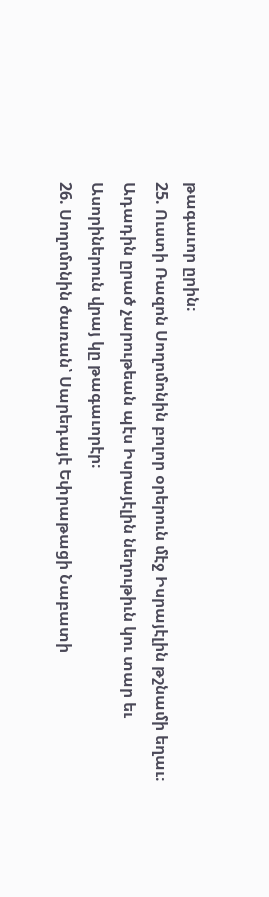թագաւոր ըրին։
25. Ուստի Ռազոն Սողոմոնին բոլոր օրերուն մէջ Իսրայէլին թշնամի եղաւ։ Ադադին ըրած չարութեան պէս Իսրայէլին նեղութիւն կու տար եւ Ասորիներուն վրայ կը թագաւորէր։
26. Սողոմոնին ծառան՝ Սարեդայէ Եփրաթացի Նաբատի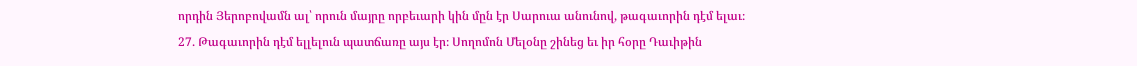որդին Յերոբովամն ալ՝ որուն մայրը որբեւարի կին մըն էր Սարուա անունով, թագաւորին դէմ ելաւ։
27. Թագաւորին դէմ ելլելուն պատճառը այս էր։ Սողոմոն Մելօնը շինեց եւ իր հօրը Դաւիթին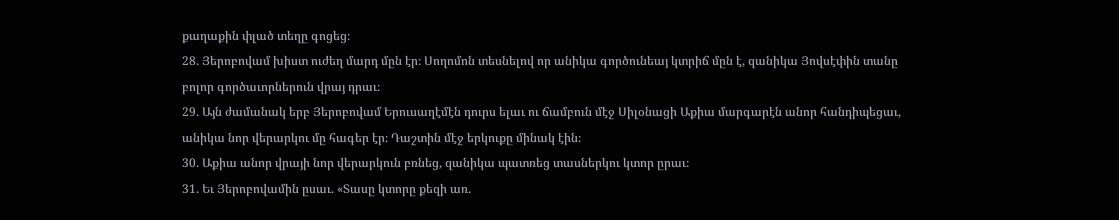քաղաքին փլած տեղը գոցեց։
28. Յերոբովամ խիստ ուժեղ մարդ մըն էր։ Սողոմոն տեսնելով որ անիկա գործունեայ կտրիճ մըն է, զանիկա Յովսէփին տանը բոլոր գործաւորներուն վրայ դրաւ։
29. Այն ժամանակ երբ Յերոբովամ Երուսաղէմէն դուրս ելաւ ու ճամբուն մէջ Սիլօնացի Աքիա մարգարէն անոր հանդիպեցաւ, անիկա նոր վերարկու մը հագեր էր։ Դաշտին մէջ երկուքը մինակ էին։
30. Աքիա անոր վրայի նոր վերարկուն բռնեց, զանիկա պատռեց տասներկու կտոր ըրաւ։
31. Եւ Յերոբովամին ըսաւ. «Տասը կտորը քեզի առ.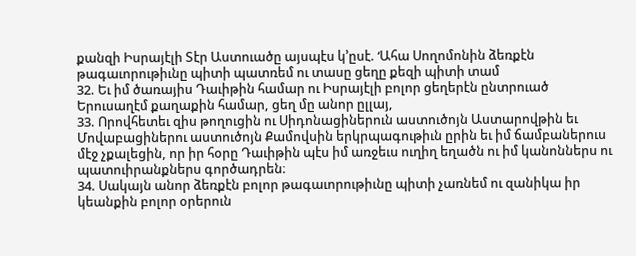քանզի Իսրայէլի Տէր Աստուածը այսպէս կ’ըսէ. ‘Ահա Սողոմոնին ձեռքէն թագաւորութիւնը պիտի պատռեմ ու տասը ցեղը քեզի պիտի տամ
32. Եւ իմ ծառայիս Դաւիթին համար ու Իսրայէլի բոլոր ցեղերէն ընտրուած Երուսաղէմ քաղաքին համար, ցեղ մը անոր ըլլայ,
33. Որովհետեւ զիս թողուցին ու Սիդոնացիներուն աստուծոյն Աստարովթին եւ Մովաբացիներու աստուծոյն Քամովսին երկրպագութիւն ըրին եւ իմ ճամբաներուս մէջ չքալեցին, որ իր հօրը Դաւիթին պէս իմ առջեւս ուղիղ եղածն ու իմ կանոններս ու պատուիրանքներս գործադրեն։
34. Սակայն անոր ձեռքէն բոլոր թագաւորութիւնը պիտի չառնեմ ու զանիկա իր կեանքին բոլոր օրերուն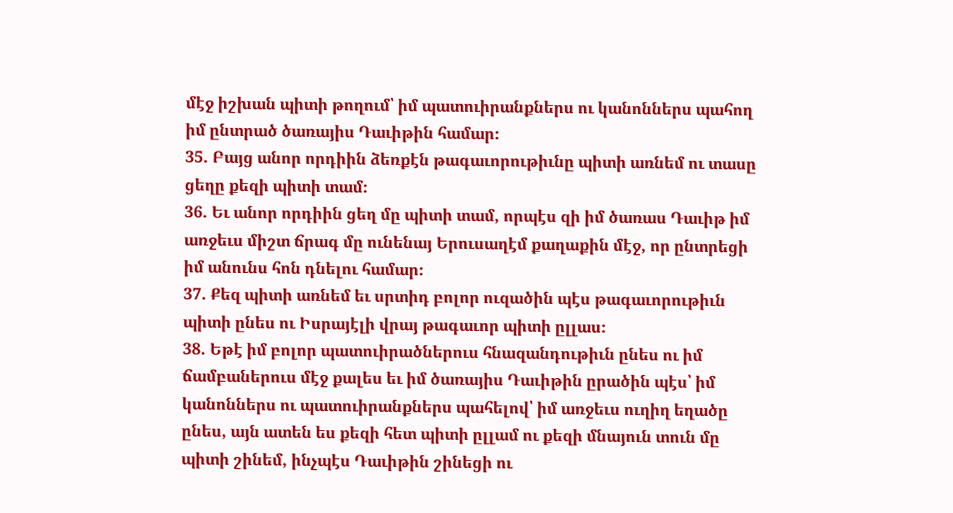մէջ իշխան պիտի թողում՝ իմ պատուիրանքներս ու կանոններս պահող իմ ընտրած ծառայիս Դաւիթին համար։
35. Բայց անոր որդիին ձեռքէն թագաւորութիւնը պիտի առնեմ ու տասը ցեղը քեզի պիտի տամ։
36. Եւ անոր որդիին ցեղ մը պիտի տամ, որպէս զի իմ ծառաս Դաւիթ իմ առջեւս միշտ ճրագ մը ունենայ Երուսաղէմ քաղաքին մէջ, որ ընտրեցի իմ անունս հոն դնելու համար։
37. Քեզ պիտի առնեմ եւ սրտիդ բոլոր ուզածին պէս թագաւորութիւն պիտի ընես ու Իսրայէլի վրայ թագաւոր պիտի ըլլաս։
38. Եթէ իմ բոլոր պատուիրածներուս հնազանդութիւն ընես ու իմ ճամբաներուս մէջ քալես եւ իմ ծառայիս Դաւիթին ըրածին պէս՝ իմ կանոններս ու պատուիրանքներս պահելով՝ իմ առջեւս ուղիղ եղածը ընես, այն ատեն ես քեզի հետ պիտի ըլլամ ու քեզի մնայուն տուն մը պիտի շինեմ, ինչպէս Դաւիթին շինեցի ու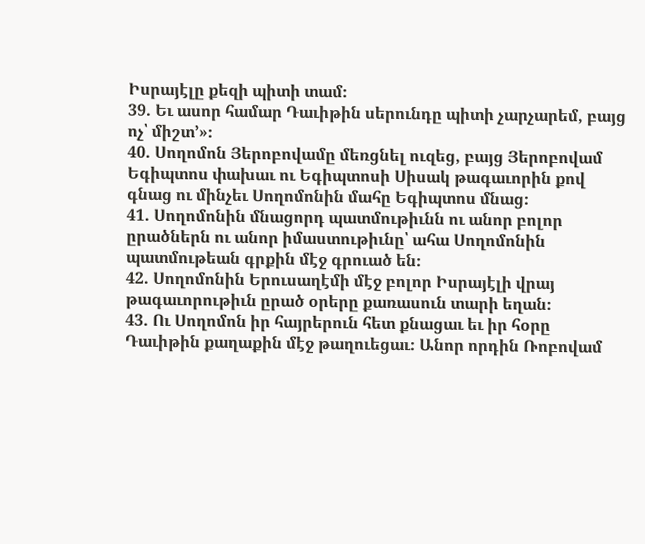Իսրայէլը քեզի պիտի տամ։
39. Եւ ասոր համար Դաւիթին սերունդը պիտի չարչարեմ, բայց ոչ՝ միշտ’»։
40. Սողոմոն Յերոբովամը մեռցնել ուզեց, բայց Յերոբովամ Եգիպտոս փախաւ ու Եգիպտոսի Սիսակ թագաւորին քով գնաց ու մինչեւ Սողոմոնին մահը Եգիպտոս մնաց։
41. Սողոմոնին մնացորդ պատմութիւնն ու անոր բոլոր ըրածներն ու անոր իմաստութիւնը՝ ահա Սողոմոնին պատմութեան գրքին մէջ գրուած են։
42. Սողոմոնին Երուսաղէմի մէջ բոլոր Իսրայէլի վրայ թագաւորութիւն ըրած օրերը քառասուն տարի եղան։
43. Ու Սողոմոն իր հայրերուն հետ քնացաւ եւ իր հօրը Դաւիթին քաղաքին մէջ թաղուեցաւ։ Անոր որդին Ռոբովամ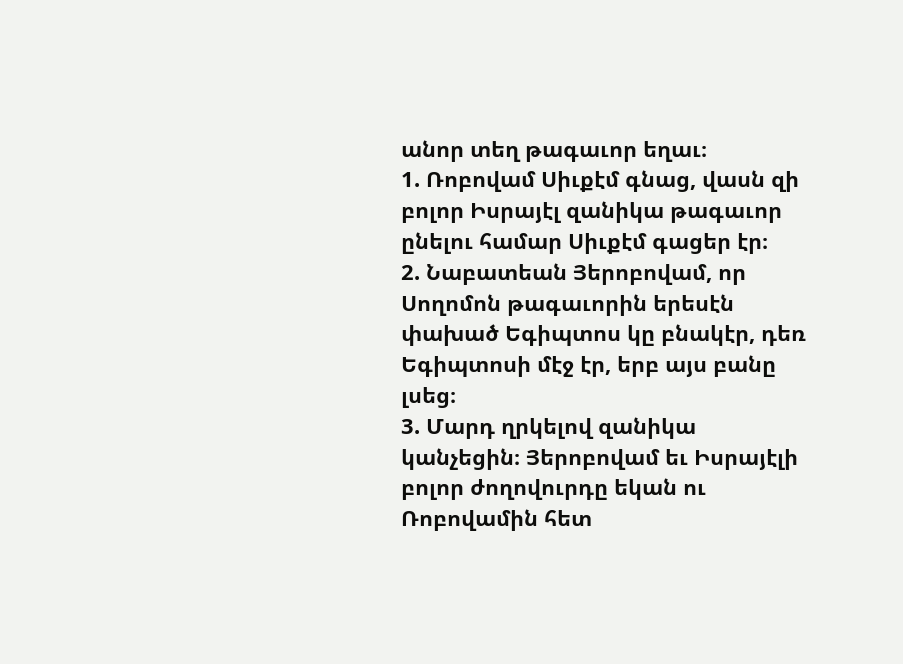անոր տեղ թագաւոր եղաւ։
1. Ռոբովամ Սիւքէմ գնաց, վասն զի բոլոր Իսրայէլ զանիկա թագաւոր ընելու համար Սիւքէմ գացեր էր։
2. Նաբատեան Յերոբովամ, որ Սողոմոն թագաւորին երեսէն փախած Եգիպտոս կը բնակէր, դեռ Եգիպտոսի մէջ էր, երբ այս բանը լսեց։
3. Մարդ ղրկելով զանիկա կանչեցին։ Յերոբովամ եւ Իսրայէլի բոլոր ժողովուրդը եկան ու Ռոբովամին հետ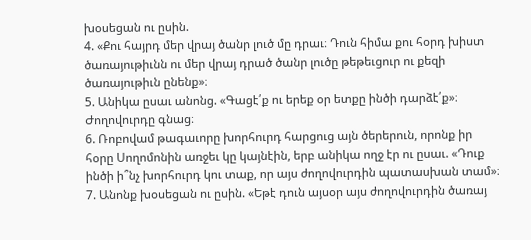խօսեցան ու ըսին.
4. «Քու հայրդ մեր վրայ ծանր լուծ մը դրաւ։ Դուն հիմա քու հօրդ խիստ ծառայութիւնն ու մեր վրայ դրած ծանր լուծը թեթեւցուր ու քեզի ծառայութիւն ընենք»։
5. Անիկա ըսաւ անոնց. «Գացէ՛ք ու երեք օր ետքը ինծի դարձէ՛ք»։ Ժողովուրդը գնաց։
6. Ռոբովամ թագաւորը խորհուրդ հարցուց այն ծերերուն, որոնք իր հօրը Սողոմոնին առջեւ կը կայնէին, երբ անիկա ողջ էր ու ըսաւ. «Դուք ինծի ի՞նչ խորհուրդ կու տաք, որ այս ժողովուրդին պատասխան տամ»։
7. Անոնք խօսեցան ու ըսին. «Եթէ դուն այսօր այս ժողովուրդին ծառայ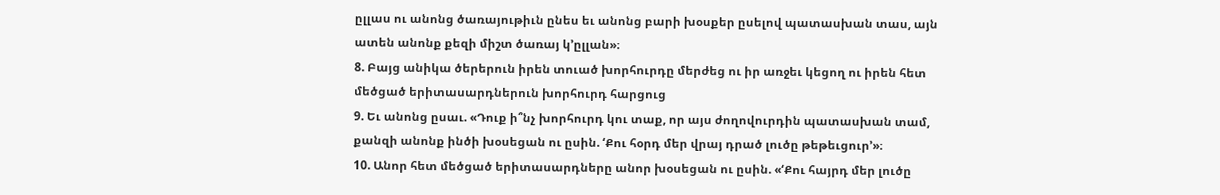ըլլաս ու անոնց ծառայութիւն ընես եւ անոնց բարի խօսքեր ըսելով պատասխան տաս, այն ատեն անոնք քեզի միշտ ծառայ կ’ըլլան»։
8. Բայց անիկա ծերերուն իրեն տուած խորհուրդը մերժեց ու իր առջեւ կեցող ու իրեն հետ մեծցած երիտասարդներուն խորհուրդ հարցուց
9. Եւ անոնց ըսաւ. «Դուք ի՞նչ խորհուրդ կու տաք, որ այս ժողովուրդին պատասխան տամ, քանզի անոնք ինծի խօսեցան ու ըսին. ‘Քու հօրդ մեր վրայ դրած լուծը թեթեւցուր’»։
10. Անոր հետ մեծցած երիտասարդները անոր խօսեցան ու ըսին. «‘Քու հայրդ մեր լուծը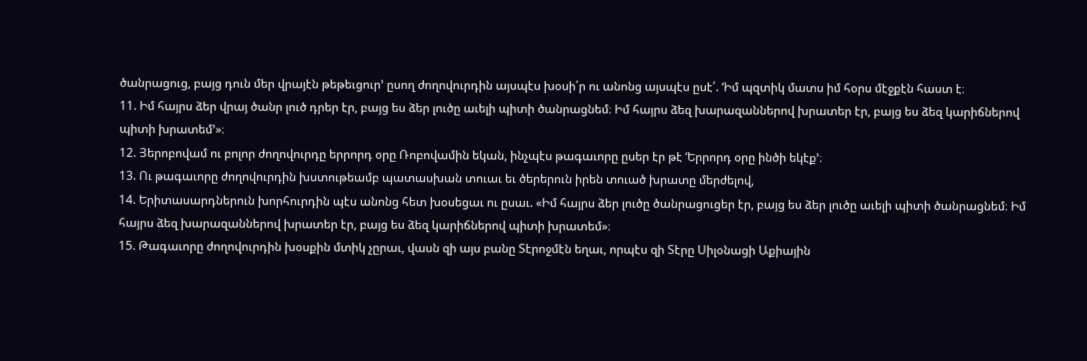ծանրացուց, բայց դուն մեր վրայէն թեթեւցուր’ ըսող ժողովուրդին այսպէս խօսի՛ր ու անոնց այսպէս ըսէ՛. ‘Իմ պզտիկ մատս իմ հօրս մէջքէն հաստ է։
11. Իմ հայրս ձեր վրայ ծանր լուծ դրեր էր, բայց ես ձեր լուծը աւելի պիտի ծանրացնեմ։ Իմ հայրս ձեզ խարազաններով խրատեր էր, բայց ես ձեզ կարիճներով պիտի խրատեմ’»։
12. Յերոբովամ ու բոլոր ժողովուրդը երրորդ օրը Ռոբովամին եկան, ինչպէս թագաւորը ըսեր էր թէ ‘Երրորդ օրը ինծի եկէք’։
13. Ու թագաւորը ժողովուրդին խստութեամբ պատասխան տուաւ եւ ծերերուն իրեն տուած խրատը մերժելով,
14. Երիտասարդներուն խորհուրդին պէս անոնց հետ խօսեցաւ ու ըսաւ. «Իմ հայրս ձեր լուծը ծանրացուցեր էր, բայց ես ձեր լուծը աւելի պիտի ծանրացնեմ։ Իմ հայրս ձեզ խարազաններով խրատեր էր, բայց ես ձեզ կարիճներով պիտի խրատեմ»։
15. Թագաւորը ժողովուրդին խօսքին մտիկ չըրաւ, վասն զի այս բանը Տէրոջմէն եղաւ, որպէս զի Տէրը Սիլօնացի Աքիային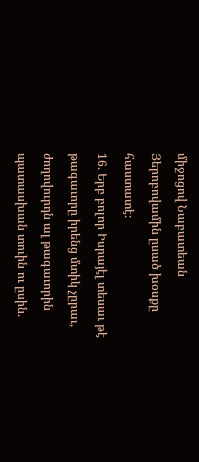միջոցով Նաբատեան Յերոբովամին ըսած խօսքը հաստատէ։
16. Երբ բոլոր Իսրայէլ տեսաւ թէ թագաւորը իրենց մտիկ չըրաւ, ժողովուրդն ալ թագաւորին պատասխան տուին ու ըսին.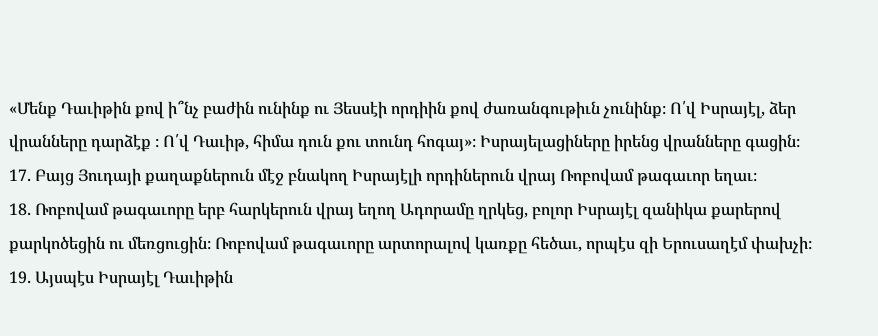«Մենք Դաւիթին քով ի՞նչ բաժին ունինք ու Յեսսէի որդիին քով ժառանգութիւն չունինք։ Ո՛վ Իսրայէլ, ձեր վրանները դարձէք ։ Ո՛վ Դաւիթ, հիմա դուն քու տունդ հոգայ»։ Իսրայելացիները իրենց վրանները գացին։
17. Բայց Յուդայի քաղաքներուն մէջ բնակող Իսրայէլի որդիներուն վրայ Ռոբովամ թագաւոր եղաւ։
18. Ռոբովամ թագաւորը երբ հարկերուն վրայ եղող Ադորամը ղրկեց, բոլոր Իսրայէլ զանիկա քարերով քարկոծեցին ու մեռցուցին։ Ռոբովամ թագաւորը արտորալով կառքը հեծաւ, որպէս զի Երուսաղէմ փախչի։
19. Այսպէս Իսրայէլ Դաւիթին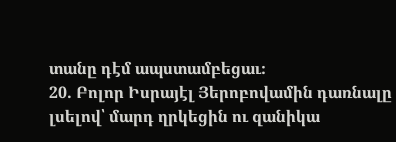տանը դէմ ապստամբեցաւ։
20. Բոլոր Իսրայէլ Յերոբովամին դառնալը լսելով՝ մարդ ղրկեցին ու զանիկա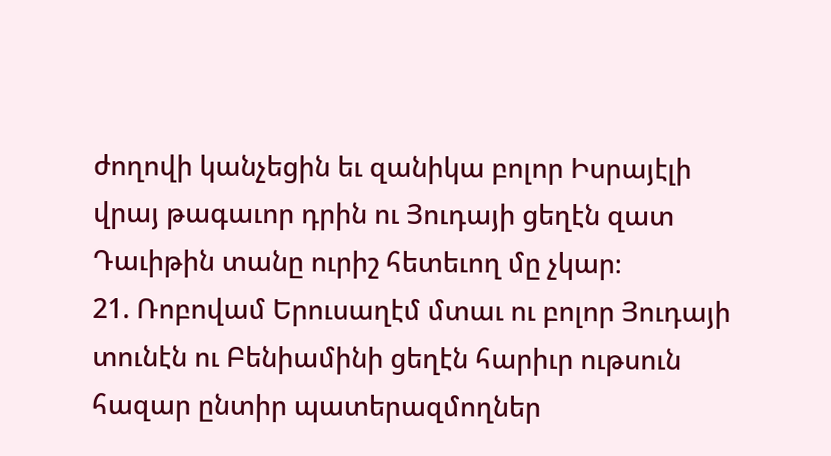ժողովի կանչեցին եւ զանիկա բոլոր Իսրայէլի վրայ թագաւոր դրին ու Յուդայի ցեղէն զատ Դաւիթին տանը ուրիշ հետեւող մը չկար։
21. Ռոբովամ Երուսաղէմ մտաւ ու բոլոր Յուդայի տունէն ու Բենիամինի ցեղէն հարիւր ութսուն հազար ընտիր պատերազմողներ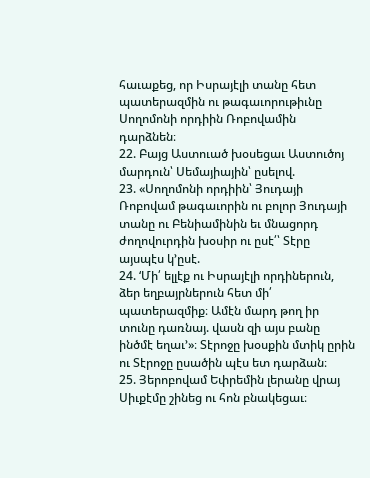հաւաքեց, որ Իսրայէլի տանը հետ պատերազմին ու թագաւորութիւնը Սողոմոնի որդիին Ռոբովամին դարձնեն։
22. Բայց Աստուած խօսեցաւ Աստուծոյ մարդուն՝ Սեմայիային՝ ըսելով.
23. «Սողոմոնի որդիին՝ Յուդայի Ռոբովամ թագաւորին ու բոլոր Յուդայի տանը ու Բենիամինին եւ մնացորդ ժողովուրդին խօսիր ու ըսէ՛՝ Տէրը այսպէս կ’ըսէ.
24. ‘Մի՛ ելլէք ու Իսրայէլի որդիներուն, ձեր եղբայրներուն հետ մի՛ պատերազմիք։ Ամէն մարդ թող իր տունը դառնայ. վասն զի այս բանը ինծմէ եղաւ’»։ Տէրոջը խօսքին մտիկ ըրին ու Տէրոջը ըսածին պէս ետ դարձան։
25. Յերոբովամ Եփրեմին լերանը վրայ Սիւքէմը շինեց ու հոն բնակեցաւ։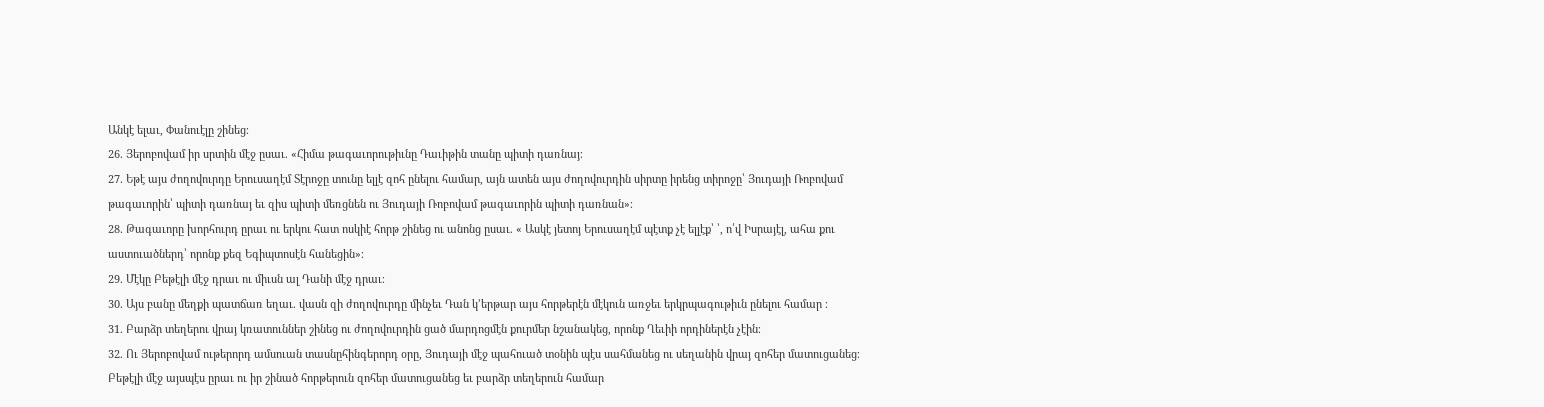Անկէ ելաւ, Փանուէլը շինեց։
26. Յերոբովամ իր սրտին մէջ ըսաւ. «Հիմա թագաւորութիւնը Դաւիթին տանը պիտի դառնայ։
27. Եթէ այս ժողովուրդը Երուսաղէմ Տէրոջը տունը ելլէ զոհ ընելու համար, այն ատեն այս ժողովուրդին սիրտը իրենց տիրոջը՝ Յուդայի Ռոբովամ թագաւորին՝ պիտի դառնայ եւ զիս պիտի մեռցնեն ու Յուդայի Ռոբովամ թագաւորին պիտի դառնան»։
28. Թագաւորը խորհուրդ ըրաւ ու երկու հատ ոսկիէ հորթ շինեց ու անոնց ըսաւ. « Ասկէ յետոյ Երուսաղէմ պէտք չէ ելլէք՝ ՝, ո՛վ Իսրայէլ, ահա քու աստուածներդ՝ որոնք քեզ Եգիպտոսէն հանեցին»։
29. Մէկը Բեթէլի մէջ դրաւ ու միւսն ալ Դանի մէջ դրաւ։
30. Այս բանը մեղքի պատճառ եղաւ. վասն զի ժողովուրդը մինչեւ Դան կ’երթար այս հորթերէն մէկուն առջեւ երկրպագութիւն ընելու համար ։
31. Բարձր տեղերու վրայ կռատուններ շինեց ու ժողովուրդին ցած մարդոցմէն քուրմեր նշանակեց, որոնք Ղեւիի որդիներէն չէին։
32. Ու Յերոբովամ ութերորդ ամսուան տասնըհինգերորդ օրը, Յուդայի մէջ պահուած տօնին պէս սահմանեց ու սեղանին վրայ զոհեր մատուցանեց։ Բեթէլի մէջ այսպէս ըրաւ ու իր շինած հորթերուն զոհեր մատուցանեց եւ բարձր տեղերուն համար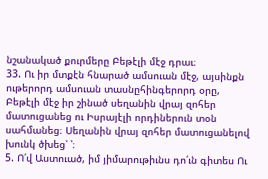նշանակած քուրմերը Բեթէլի մէջ դրաւ։
33. Ու իր մտքէն հնարած ամսուան մէջ, այսինքն ութերորդ ամսուան տասնըհինգերորդ օրը, Բեթէլի մէջ իր շինած սեղանին վրայ զոհեր մատուցանեց ու Իսրայէլի որդիներուն տօն սահմանեց։ Սեղանին վրայ զոհեր մատուցանելով խունկ ծխեց՝ ՝։
5. Ո՛վ Աստուած, իմ յիմարութիւնս դո՛ւն գիտես Ու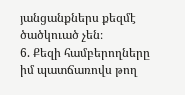յանցանքներս քեզմէ ծածկուած չեն։
6. Քեզի համբերողները իմ պատճառովս թող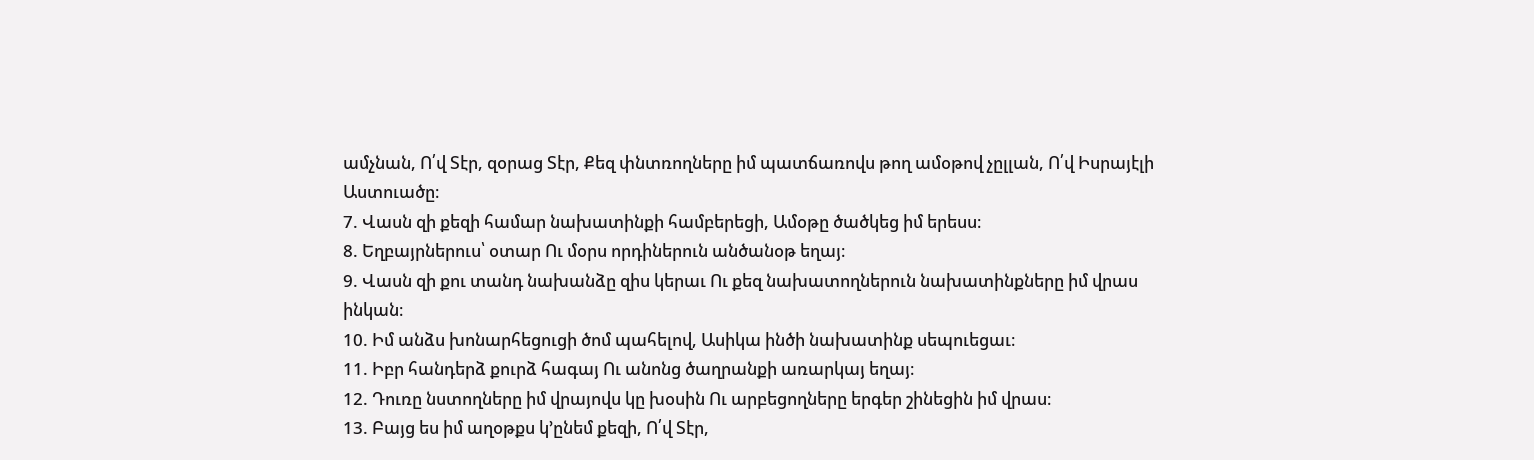ամչնան, Ո՛վ Տէր, զօրաց Տէր, Քեզ փնտռողները իմ պատճառովս թող ամօթով չըլլան, Ո՛վ Իսրայէլի Աստուածը։
7. Վասն զի քեզի համար նախատինքի համբերեցի, Ամօթը ծածկեց իմ երեսս։
8. Եղբայրներուս՝ օտար Ու մօրս որդիներուն անծանօթ եղայ։
9. Վասն զի քու տանդ նախանձը զիս կերաւ Ու քեզ նախատողներուն նախատինքները իմ վրաս ինկան։
10. Իմ անձս խոնարհեցուցի ծոմ պահելով, Ասիկա ինծի նախատինք սեպուեցաւ։
11. Իբր հանդերձ քուրձ հագայ Ու անոնց ծաղրանքի առարկայ եղայ։
12. Դուռը նստողները իմ վրայովս կը խօսին Ու արբեցողները երգեր շինեցին իմ վրաս։
13. Բայց ես իմ աղօթքս կ’ընեմ քեզի, Ո՛վ Տէր,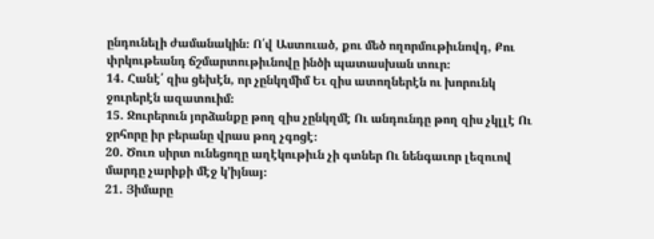ընդունելի ժամանակին։ Ո՛վ Աստուած, քու մեծ ողորմութիւնովդ, Քու փրկութեանդ ճշմարտութիւնովը ինծի պատասխան տուր։
14. Հանէ՛ զիս ցեխէն, որ չընկղմիմ Եւ զիս ատողներէն ու խորունկ ջուրերէն ազատուիմ։
15. Ջուրերուն յորձանքը թող զիս չընկղմէ Ու անդունդը թող զիս չկլլէ Ու ջրհորը իր բերանը վրաս թող չգոցէ։
20. Ծուռ սիրտ ունեցողը աղէկութիւն չի գտներ Ու նենգաւոր լեզուով մարդը չարիքի մէջ կ’իյնայ։
21. Յիմարը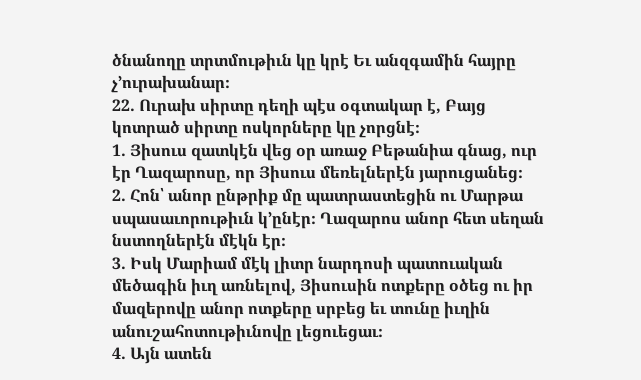ծնանողը տրտմութիւն կը կրէ Եւ անզգամին հայրը չ’ուրախանար։
22. Ուրախ սիրտը դեղի պէս օգտակար է, Բայց կոտրած սիրտը ոսկորները կը չորցնէ։
1. Յիսուս զատկէն վեց օր առաջ Բեթանիա գնաց, ուր էր Ղազարոսը, որ Յիսուս մեռելներէն յարուցանեց։
2. Հոն՝ անոր ընթրիք մը պատրաստեցին ու Մարթա սպասաւորութիւն կ’ընէր։ Ղազարոս անոր հետ սեղան նստողներէն մէկն էր։
3. Իսկ Մարիամ մէկ լիտր նարդոսի պատուական մեծագին իւղ առնելով, Յիսուսին ոտքերը օծեց ու իր մազերովը անոր ոտքերը սրբեց եւ տունը իւղին անուշահոտութիւնովը լեցուեցաւ։
4. Այն ատեն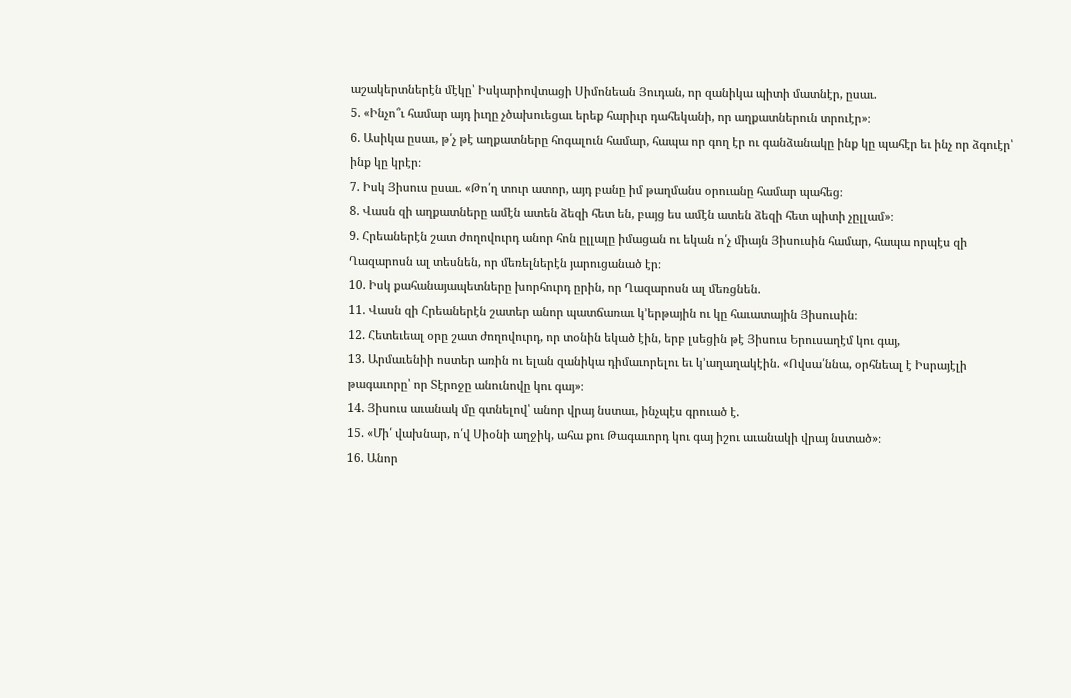աշակերտներէն մէկը՝ Իսկարիովտացի Սիմոնեան Յուդան, որ զանիկա պիտի մատնէր, ըսաւ.
5. «Ինչո՞ւ համար այդ իւղը չծախուեցաւ երեք հարիւր դահեկանի, որ աղքատներուն տրուէր»։
6. Ասիկա ըսաւ, թ՛չ թէ աղքատները հոգալուն համար, հապա որ գող էր ու գանձանակը ինք կը պահէր եւ ինչ որ ձգուէր՝ ինք կը կրէր։
7. Իսկ Յիսուս ըսաւ. «Թո՛ղ տուր ատոր, այդ բանը իմ թաղմանս օրուանը համար պահեց։
8. Վասն զի աղքատները ամէն ատեն ձեզի հետ են, բայց ես ամէն ատեն ձեզի հետ պիտի չըլլամ»։
9. Հրեաներէն շատ ժողովուրդ անոր հոն ըլլալը իմացան ու եկան ո՛չ միայն Յիսուսին համար, հապա որպէս զի Ղազարոսն ալ տեսնեն, որ մեռելներէն յարուցանած էր։
10. Իսկ քահանայապետները խորհուրդ ըրին, որ Ղազարոսն ալ մեռցնեն.
11. Վասն զի Հրեաներէն շատեր անոր պատճառաւ կ’երթային ու կը հաւատային Յիսուսին։
12. Հետեւեալ օրը շատ ժողովուրդ, որ տօնին եկած էին, երբ լսեցին թէ Յիսուս Երուսաղէմ կու գայ,
13. Արմաւենիի ոստեր առին ու ելան զանիկա դիմաւորելու եւ կ’աղաղակէին. «Ովսա՛ննա, օրհնեալ է Իսրայէլի թագաւորը՝ որ Տէրոջը անունովը կու գայ»։
14. Յիսուս աւանակ մը գտնելով՝ անոր վրայ նստաւ, ինչպէս գրուած է.
15. «Մի՛ վախնար, ո՛վ Սիօնի աղջիկ, ահա քու Թագաւորդ կու գայ իշու աւանակի վրայ նստած»։
16. Անոր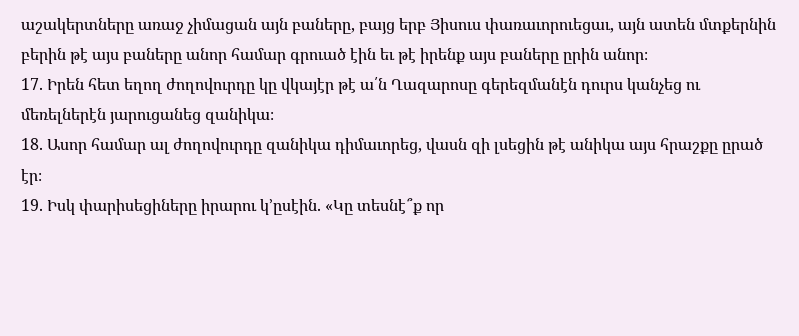աշակերտները առաջ չիմացան այն բաները, բայց երբ Յիսուս փառաւորուեցաւ, այն ատեն մտքերնին բերին թէ այս բաները անոր համար գրուած էին եւ թէ իրենք այս բաները ըրին անոր։
17. Իրեն հետ եղող ժողովուրդը կը վկայէր թէ ա՛ն Ղազարոսը գերեզմանէն դուրս կանչեց ու մեռելներէն յարուցանեց զանիկա։
18. Ասոր համար ալ ժողովուրդը զանիկա դիմաւորեց, վասն զի լսեցին թէ անիկա այս հրաշքը ըրած էր։
19. Իսկ փարիսեցիները իրարու կ’ըսէին. «Կը տեսնէ՞ք որ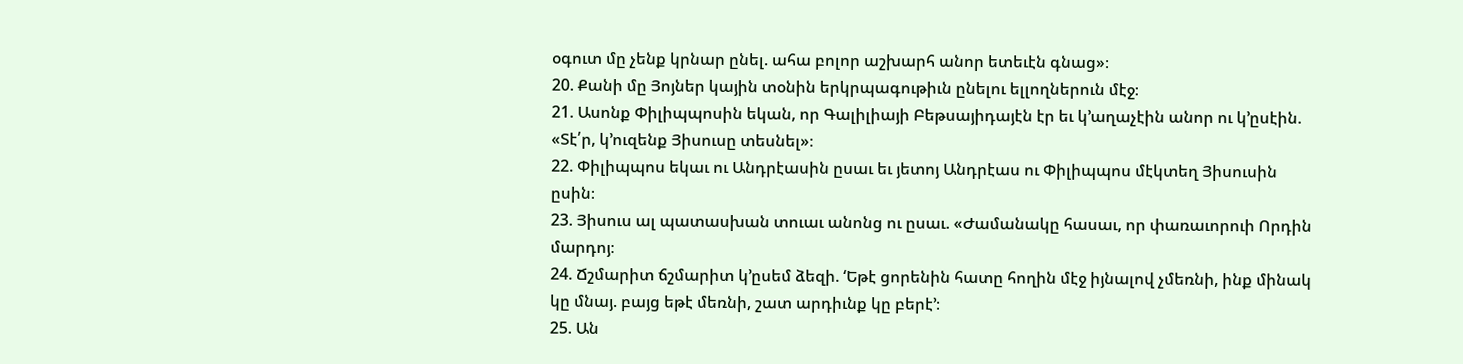օգուտ մը չենք կրնար ընել. ահա բոլոր աշխարհ անոր ետեւէն գնաց»։
20. Քանի մը Յոյներ կային տօնին երկրպագութիւն ընելու ելլողներուն մէջ։
21. Ասոնք Փիլիպպոսին եկան, որ Գալիլիայի Բեթսայիդայէն էր եւ կ’աղաչէին անոր ու կ’ըսէին. «Տէ՛ր, կ’ուզենք Յիսուսը տեսնել»։
22. Փիլիպպոս եկաւ ու Անդրէասին ըսաւ եւ յետոյ Անդրէաս ու Փիլիպպոս մէկտեղ Յիսուսին ըսին։
23. Յիսուս ալ պատասխան տուաւ անոնց ու ըսաւ. «Ժամանակը հասաւ, որ փառաւորուի Որդին մարդոյ։
24. Ճշմարիտ ճշմարիտ կ’ըսեմ ձեզի. ‘Եթէ ցորենին հատը հողին մէջ իյնալով չմեռնի, ինք մինակ կը մնայ. բայց եթէ մեռնի, շատ արդիւնք կը բերէ’։
25. Ան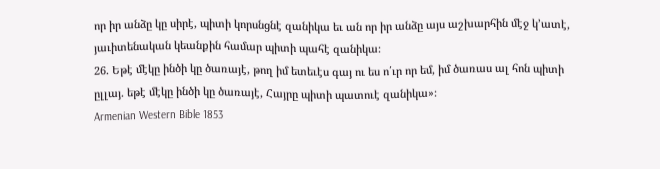որ իր անձը կը սիրէ, պիտի կորսնցնէ զանիկա եւ ան որ իր անձը այս աշխարհին մէջ կ’ատէ, յաւիտենական կեանքին համար պիտի պահէ զանիկա։
26. Եթէ մէկը ինծի կը ծառայէ, թող իմ ետեւէս գայ ու ես ո՛ւր որ եմ, իմ ծառաս ալ հոն պիտի ըլլայ. եթէ մէկը ինծի կը ծառայէ, Հայրը պիտի պատուէ զանիկա»։
Armenian Western Bible 1853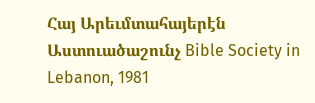Հայ Արեւմտահայերէն Աստուածաշունչ Bible Society in Lebanon, 1981